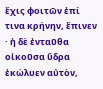ἔχις φοιτῶν ἐπί τινα κρήνην, ἔπινεν · ἡ δὲ ἐνταῦθα οἰκοῦσα ὕδρα ἐκώλυεν αὐτὸν,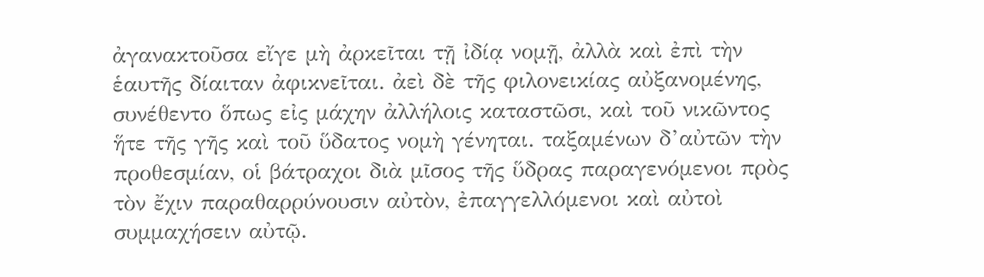ἀγανακτοῦσα εἴγε μὴ ἀρκεῖται τῇ ἰδίᾳ νομῇ, ἀλλὰ καὶ ἐπὶ τὴν ἑαυτῆς δίαιταν ἀφικνεῖται. ἀεὶ δὲ τῆς φιλονεικίας αὐξανομένης, συνέθεντο ὅπως εἰς μάχην ἀλλήλοις καταστῶσι, καὶ τοῦ νικῶντος ἥτε τῆς γῆς καὶ τοῦ ὕδατος νομὴ γένηται. ταξαμένων δ’αὐτῶν τὴν προθεσμίαν, οἱ βάτραχοι διὰ μῖσος τῆς ὕδρας παραγενόμενοι πρὸς τὸν ἔχιν παραθαρρύνουσιν αὐτὸν, ἐπαγγελλόμενοι καὶ αὐτοὶ συμμαχήσειν αὐτῷ.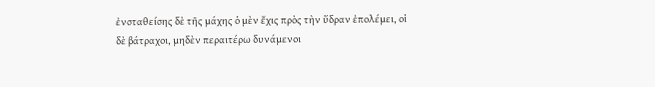ἐνσταθείσης δὲ τῆς μάχης ὁ μὲν ἔχις πρὸς τὴν ὕδραν ἐπολέμει, οἱ δὲ βάτραχοι, μηδὲν περαιτέρω δυνάμενοι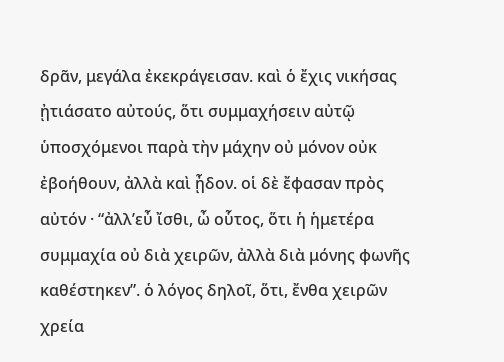δρᾶν, μεγάλα ἐκεκράγεισαν. καὶ ὁ ἔχις νικήσας ᾐτιάσατο αὐτούς, ὅτι συμμαχήσειν αὐτῷ ὑποσχόμενοι παρὰ τὴν μάχην οὐ μόνον οὐκ ἐβοήθουν, ἀλλὰ καὶ ᾖδον. οἱ δὲ ἔφασαν πρὸς αὐτόν · “ἀλλ’εὖ ἴσθι, ὦ οὗτος, ὅτι ἡ ἡμετέρα συμμαχία οὐ διὰ χειρῶν, ἀλλὰ διὰ μόνης φωνῆς καθέστηκεν”. ὁ λόγος δηλοῖ, ὅτι, ἔνθα χειρῶν χρεία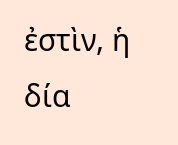ἐστὶν, ἡ δία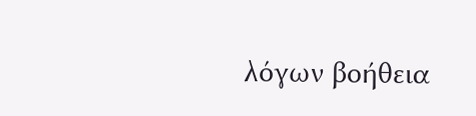λόγων βοήθεια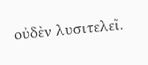οὐδὲν λυσιτελεῖ.